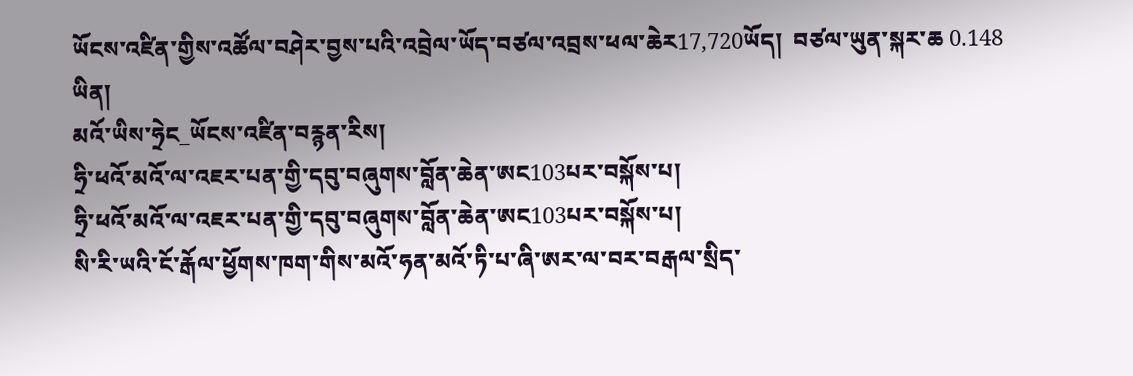ཡོངས་འཛིན་གྱིས་འཚོལ་བཤེར་བྱས་པའི་འབྲེལ་ཡོད་བཙལ་འབྲས་ཕལ་ཆེར17,720ཡོད།  བཙལ་ཡུན་སྐར་ཆ 0.148 ཡིན།
མའོ་ཡིས་ཧྲེང_ཡོངས་འཛིན་བརྙན་རིས།
ཧྲི་ཕའོ་མའོ་ལ་འཇར་པན་གྱི་དབུ་བཞུགས་བློན་ཆེན་ཨང103པར་བསྐོས་པ།
ཧྲི་ཕའོ་མའོ་ལ་འཇར་པན་གྱི་དབུ་བཞུགས་བློན་ཆེན་ཨང103པར་བསྐོས་པ།
སི་རི་ཡའི་ངོ་རྒོལ་ཕྱོགས་ཁག་གིས་མའོ་ཧན་མའོ་ཏི་པ་ཞི་ཨར་ལ་བར་བརྒལ་སྲིད་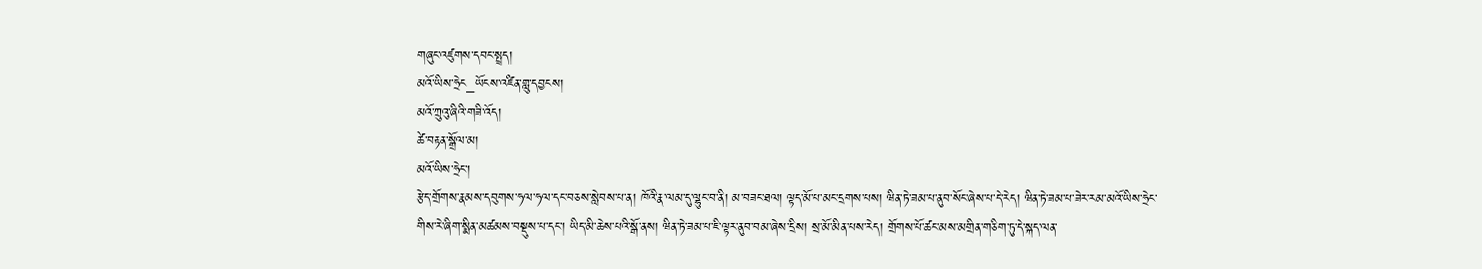གཞུང་འཛུགས་དབང་སྤྲད།
མའོ་ཡིས་ཧྲེང_ཡོངས་འཛིན་གླུ་དབྱངས།
མའོ་ཀྲུའུ་ཞིའི་གཟི་འོད།
ཚེ་བརྟན་སྒྲོལ་མ།
མའོ་ཡིས་ཧྲེང་།
རྩེད་གྲོགས་རྣམས་དབུགས་ཧལ་ཧལ་དང་བཅས་སླེབས་པ་ན། ཁོའི་རྣ་ལམ་དུ་ལྷུང་བ་ནི། མ་བཟང་ཐལ། ལྟད་མོ་པ་མང་དྲགས་པས། ཝིན་ཏེ་ཟམ་པ་ནུབ་སོང་ཞེས་པ་དེ་རེད། ཝིན་ཏེ་ཟམ་པ་ཟེར་རམ་མའོ་ཡིས་ཧྲེང་གིས་རེ་ཞིག་སྨིན་མཚམས་བསྡུས་པ་དང་། ཡིད་མི་ཆེས་པའི་སྒོ་ནས། ཝིན་ཏེ་ཟམ་པ་ཇི་ལྟར་ནུབ་བམ་ཞེས་དྲིས། སྲ་མོ་མིན་པས་རེད། གྲོགས་པོ་ཚང་མས་མགྲིན་གཅིག་ཏུ་དེ་སྐད་ལན་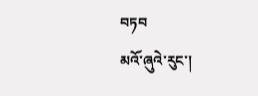བཏབ
མའོ་ཞུའེ་རུང་།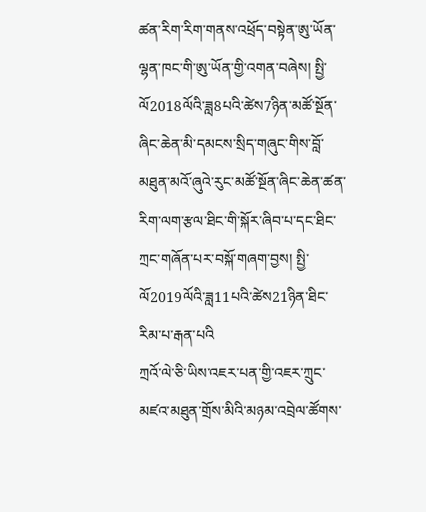ཚན་རིག་རིག་གནས་འཕྲོད་བསྟེན་ཨུ་ཡོན་ལྷན་ཁང་གི་ཨུ་ཡོན་གྱི་འགན་བཞེས། སྤྱི་ལོ2018ལོའི་ཟླ8པའི་ཚེས7ཉིན་མཚོ་སྔོན་ཞིང་ཆེན་མི་དམངས་སྲིད་གཞུང་གིས་བློ་མཐུན་མའོ་ཞུའེ་རུང་མཚོ་སྔོན་ཞིང་ཆེན་ཚན་རིག་ལག་རྩལ་ཐིང་གི་སྐོར་ཞིབ་པ་དང་ཐིང་ཀྲང་གཞོན་པར་བསྐོ་གཞག་བྱས། སྤྱི་ལོ2019ལོའི་ཟླ11པའི་ཚེས21ཉིན་ཐིང་རིམ་པ་རྒན་པའི
ཀྲའོ་ལེ་ཅི་ཡིས་འཇར་པན་གྱི་འཇར་ཀྲུང་མཛའ་མཐུན་གྲོས་མིའི་མཉམ་འབྲེལ་ཚོགས་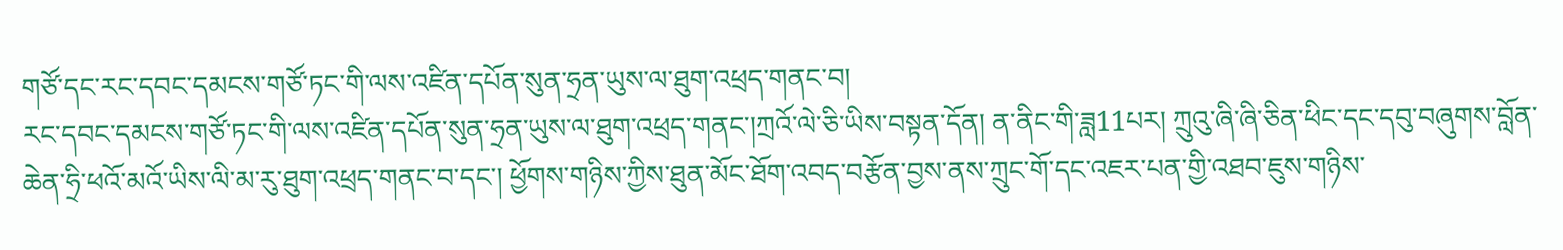གཙོ་དང་རང་དབང་དམངས་གཙོ་ཏང་གི་ལས་འཛིན་དཔོན་སུན་ཧྲན་ཡུས་ལ་ཐུག་འཕྲད་གནང་བ།
རང་དབང་དམངས་གཙོ་ཏང་གི་ལས་འཛིན་དཔོན་སུན་ཧྲན་ཡུས་ལ་ཐུག་འཕྲད་གནང་།ཀྲའོ་ལེ་ཅི་ཡིས་བསྟན་དོན། ན་ནིང་གི་ཟླ11པར། ཀྲུའུ་ཞི་ཞི་ཅིན་ཕིང་དང་དབུ་བཞུགས་བློན་ཆེན་ཧྲི་ཕའོ་མའོ་ཡིས་ལི་མ་རུ་ཐུག་འཕྲད་གནང་བ་དང་། ཕྱོགས་གཉིས་ཀྱིས་ཐུན་མོང་ཐོག་འབད་བརྩོན་བྱས་ནས་ཀྲུང་གོ་དང་འཇར་པན་གྱི་འཐབ་ཇུས་གཉིས་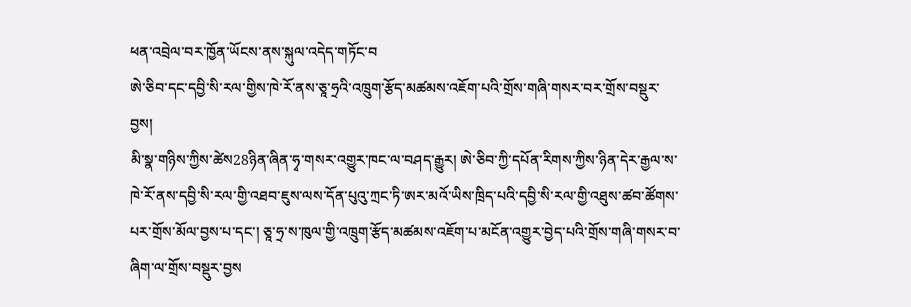ཕན་འབྲེལ་བར་ཁྱོན་ཡོངས་ནས་སྐུལ་འདེད་གཏོང་བ
ཨེ་ཅིབ་དང་དབྱི་སི་རལ་གྱིས་ཁེ་རོ་ནས་ཅཱ་ཧྲའི་འཁྲུག་རྩོད་མཚམས་འཇོག་པའི་གྲོས་གཞི་གསར་བར་གྲོས་བསྡུར་བྱས།
མི་སྣ་གཉིས་ཀྱིས་ཚེས28ཉིན་ཞིན་ཧྭ་གསར་འགྱུར་ཁང་ལ་བཤད་རྒྱུར། ཨེ་ཅིབ་ཀྱི་དཔོན་རིགས་ཀྱིས་ཉིན་དེར་རྒྱལ་ས་ཁེ་རོ་ནས་དབྱི་སི་རལ་གྱི་འཐབ་ཇུས་ལས་དོན་པུའུ་ཀྲང་ཏི་ཨར་མའོ་ཡིས་ཁྲིད་པའི་དབྱི་སི་རལ་གྱི་འཐུས་ཚབ་ཚོགས་པར་གྲོས་མོལ་བྱས་པ་དང་། ཅཱ་ཧྲ་ས་ཁུལ་གྱི་འཁྲུག་རྩོད་མཚམས་འཇོག་པ་མངོན་འགྱུར་བྱེད་པའི་གྲོས་གཞི་གསར་བ་ཞིག་ལ་གྲོས་བསྡུར་བྱས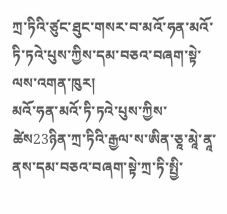ཀྲ་ཏིའི་ཙུང་ཐུང་གསར་བ་མའོ་ཧན་མའོ་ཏི་ཏའེ་པུས་ཀྱིས་དམ་བཅའ་བཞག་སྟེ་ལས་འགན་ཁུར།
མའོ་ཧན་མའོ་ཏི་ཏའེ་པུས་ཀྱིས་ཚེས23ཉིན་ཀྲ་ཏིའི་རྒྱལ་ས་ཨིན་ཅཱ་མཱེ་ནཱ་ནས་དམ་བཅའ་བཞག་སྟེ་ཀྲ་ཏི་སྤྱི་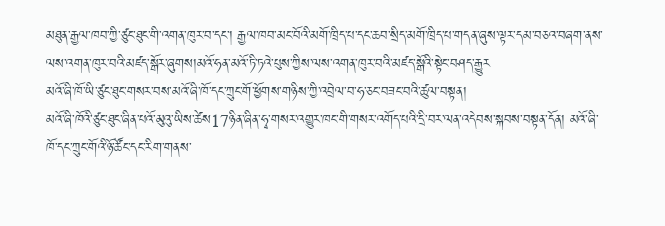མཐུན་རྒྱལ་ཁབ་ཀྱི་ཙུང་ཐུང་གི་འགན་ཁུར་བ་དང་། རྒྱལ་ཁབ་མང་བོའི་མགོ་ཁྲིད་པ་དང་ཆབ་སྲིད་མགོ་ཁྲིད་པ་གདན་ཞུས་ལྟར་དམ་བཅའ་བཞག་ནས་ལས་འགན་ཁུར་བའི་མཛད་སྒོར་ཞུགས།མའོ་ཧན་མའོ་ཏི་ཏའེ་པུས་ཀྱིས་ལས་འགན་ཁུར་བའི་མཛད་སྒོའི་སྟེང་བཤད་རྒྱུར
མའོ་ཞི་ཁོ་ཡི་ཙུང་ཐུང་གསར་བས་མའོ་ཞི་ཁོ་དང་ཀྲུང་གོ་ཕྱོགས་གཉིས་ཀྱི་འབྲེལ་བ་ཧ་ཅང་བཟང་བའི་ཚུལ་བསྟན།
མའོ་ཞི་ཁོའི་ཙུང་ཐུང་ཞིན་པའོ་མུའུ་ཡིས་ཚེས17ཉིན་ཞིན་ཧྭ་གསར་འགྱུར་ཁང་གི་གསར་འགོད་པའི་དྲི་བར་ལན་འདེབས་སྐབས་བསྟན་དོན། མའོ་ཞི་ཁོ་དང་ཀྲུང་གོའི་ཉོ་ཚོང་དང་རིག་གནས་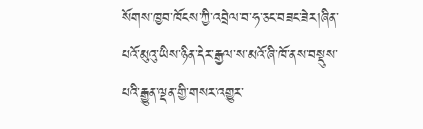སོགས་ཁྱབ་ཁོངས་ཀྱི་འབྲེལ་བ་ཧ་ཅང་བཟང་ཟེར།ཞིན་པའོ་མུའུ་ཡིས་ཉིན་དེར་རྒྱལ་ས་མའོ་ཞི་ཁོ་ནས་བསྡུས་པའི་རྒྱུན་ལྡན་གྱི་གསར་འགྱུར་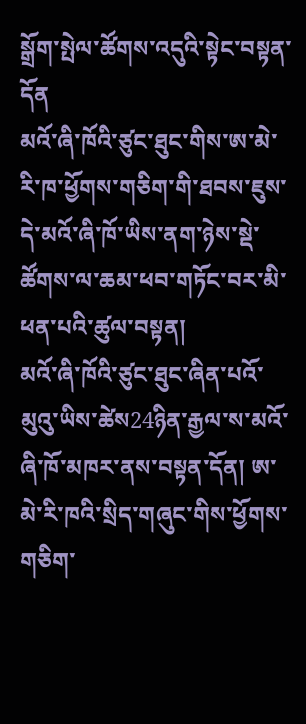སྒྲོག་སྤེལ་ཚོགས་འདུའི་སྟེང་བསྟན་དོན
མའོ་ཞི་ཁོའི་ཙུང་ཐུང་གིས་ཨ་མེ་རི་ཁ་ཕྱོགས་གཅིག་གི་ཐབས་ཇུས་དེ་མའོ་ཞི་ཁོ་ཡིས་ནག་ཉེས་སྡེ་ཚོགས་ལ་ཆམ་ཕབ་གཏོང་བར་མི་ཕན་པའི་ཚུལ་བསྟན།
མའོ་ཞི་ཁོའི་ཙུང་ཐུང་ཞིན་པའོ་མུའུ་ཡིས་ཚེས24ཉིན་རྒྱལ་ས་མའོ་ཞི་ཁོ་མཁར་ནས་བསྟན་དོན། ཨ་མེ་རི་ཁའི་སྲིད་གཞུང་གིས་ཕྱོགས་གཅིག་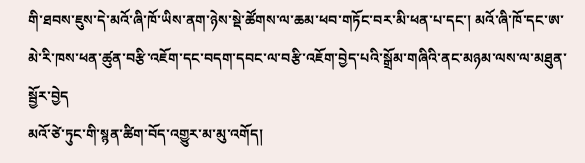གི་ཐབས་ཇུས་དེ་མའོ་ཞི་ཁོ་ཡིས་ནག་ཉེས་སྡེ་ཚོགས་ལ་ཆམ་ཕབ་གཏོང་བར་མི་ཕན་པ་དང་། མའོ་ཞི་ཁོ་དང་ཨ་མེ་རི་ཁས་ཕན་ཚུན་བརྩི་འཇོག་དང་བདག་དབང་ལ་བརྩི་འཇོག་བྱེད་པའི་སྒྲོམ་གཞིའི་ནང་མཉམ་ལས་ལ་མཐུན་སྦྱོར་བྱེད
མའོ་ཙེ་ཏུང་གི་སྙན་ཚིག་བོད་འགྱུར་མ་མུ་འགོད།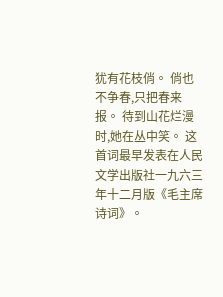犹有花枝俏。 俏也不争春,只把春来报。 待到山花烂漫时,她在丛中笑。 这首词最早发表在人民文学出版社一九六三年十二月版《毛主席诗词》。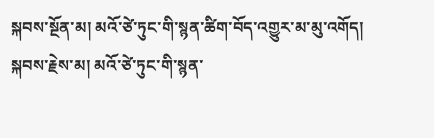སྐབས་སྔོན་མ། མའོ་ཙེ་ཏུང་གི་སྙན་ཚིག་བོད་འགྱུར་མ་མུ་འགོད། སྐབས་རྗེས་མ། མའོ་ཙེ་ཏུང་གི་སྙན་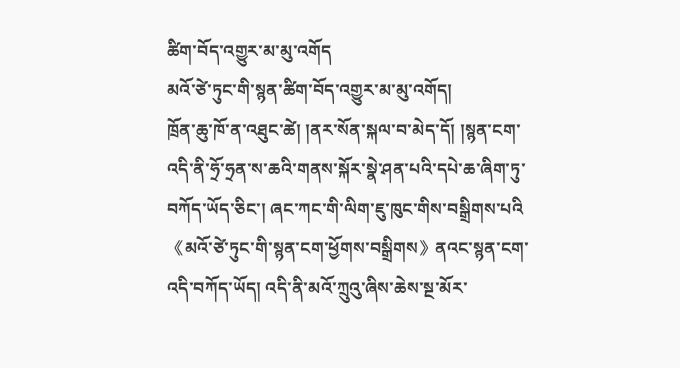ཚིག་བོད་འགྱུར་མ་མུ་འགོད
མའོ་ཙེ་ཏུང་གི་སྙན་ཚིག་བོད་འགྱུར་མ་མུ་འགོད།
ཁྲོན་ཆུ་ཁོ་ན་འཐུང་ཚེ། །ནར་སོན་སྐལ་བ་མེད་དོ། །སྙན་ངག་འདི་ནི་ཧྲོ་ཧྲན་ས་ཆའི་གནས་སྐོར་སྣེ་ཤན་པའི་དཔེ་ཆ་ཞིག་ཏུ་བཀོད་ཡོད་ཅིང་། ཞང་ཀང་གི་ལིག་ཇུ་ཁུང་གིས་བསྒྲིགས་པའི《མའོ་ཙེ་ཏུང་གི་སྙན་ངག་ཕྱོགས་བསྒྲིགས》ནའང་སྙན་ངག་འདི་བཀོད་ཡོད། འདི་ནི་མའོ་ཀྲུའུ་ཞིས་ཆེས་སྔ་མོར་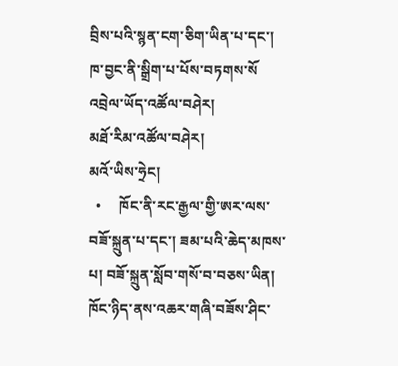བྲིས་པའི་སྙན་ངག་ཅིག་ཡིན་པ་དང་། ཁ་བྱང་ནི་སྒྲིག་པ་པོས་བཏགས་སོ
འབྲེལ་ཡོད་འཚོལ་བཤེར།
མཐོ་རིམ་འཚོལ་བཤེར།
མའོ་ཡིས་ཧྲེང།
  •     ཁོང་ནི་རང་རྒྱལ་གྱི་ཨར་ལས་བཟོ་སྐྲུན་པ་དང་། ཟམ་པའི་ཆེད་མཁས་པ། བཟོ་སྐྲུན་སློབ་གསོ་བ་བཅས་ཡིན། ཁོང་ཉིད་ནས་འཆར་གཞི་བཟོས་ཤིང་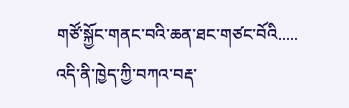གཙོ་སྐྱོང་གནང་བའི་ཆན་ཐང་གཙང་བོའི.....
འདི་ནི་ཁྱེད་ཀྱི་བཀའ་བརྡ་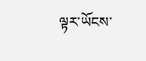ལྟར་ཡོངས་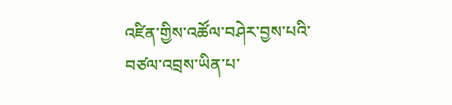འཛིན་གྱིས་འཚོལ་བཤེར་བྱས་པའི་བཙལ་འབྲས་ཡིན་པ་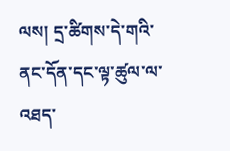ལས། དྲ་ཚིགས་དེ་གའི་ནང་དོན་དང་ལྟ་ཚུལ་ལ་འཐད་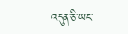འདུན་ཅི་ཡང་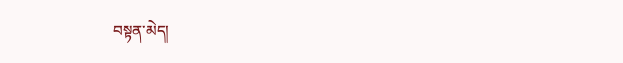བསྟན་མེད།